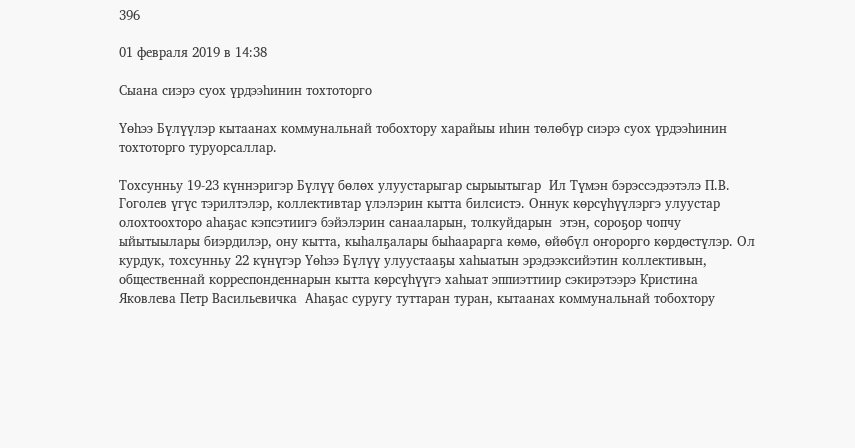396

01 февраля 2019 в 14:38

Сыана сиэрэ суох үрдээһинин тохтоторго

Үөһээ Бүлүүлэр кытаанах коммунальнай тобохтору харайыы иһин төлөбүр сиэрэ суох үрдээһинин тохтоторго туруорсаллар.

Тохсунньу 19-23 күннэригэр Бүлүү бөлөх улуустарыгар сырыытыгар  Ил Түмэн бэрэссэдээтэлэ П.В. Гоголев үгүс тэрилтэлэр, коллективтар үлэлэрин кытта билсистэ. Оннук көрсүһүүлэргэ улуустар олохтоохторо аһаҕас кэпсэтиигэ бэйэлэрин санааларын, толкуйдарын  этэн, сороҕор чопчу ыйытыылары биэрдилэр, ону кытта, кыһалҕалары быһаарарга көмө, өйөбүл оҥорорго көрдөстүлэр. Ол курдук, тохсунньу 22 күнүгэр Үөһээ Бүлүү улуустааҕы хаһыатын эрэдээксийэтин коллективын, общественнай корреспонденнарын кытта көрсүһүүгэ хаһыат эппиэттиир сэкирэтээрэ Кристина Яковлева Петр Васильевичка  Аһаҕас суругу туттаран туран, кытаанах коммунальнай тобохтору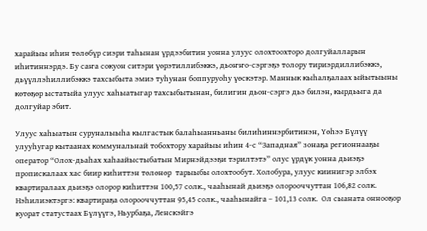харайыы иһин төлөбүр сиэри таһынан үрдээбитин уонна улуус олохтоохторо долгуйалларын иһитиннэрдэ. Бу саҥа сокуон ситэри үөрэтиллибэккэ, дьоҥҥо-сэргэҕэ толору тириэрдиллибэккэ, дьүүллэһиллибэккэ тахсыбыта эмиэ туһунан боппуруоһу үөскэтэр. Маннык кыһалҕалаах ыйытыыны көтөҕөр ыстатыйа улуус хаһыатыгар тахсыбытынан, билигин дьон-сэргэ дьэ билэн, кырдьыга да долгуйар эбит.

Улуус хаһыатын суруналыыһа кылгастык балаһыанньаны билиһиннэрбитинэн, Үөһээ Бүлүү улууһугар кытаанах коммунальнай тобохтору харайыы иһин 4-с “Западная” зонаҕа регионнааҕы оператор “Олох-дьаһах хаһаайыстыбатын Мирнэйдээҕи тэрилтэтэ” олус үрдүк уонна дьиэҕэ пропискалаах хас биир киһиттэн төлөнөр  тарыыбы олохтообут. Холобура, улуус киинигэр элбэх квартиралаах дьиэҕэ олорор киһиттэн 100,57 солк., чааһынай дьиэҕэ олорооччуттан 106,82 солк. Нэһилиэктэргэ: квартираҕа олорооччуттан 95,45 солк., чааһынайга – 101,13 солк.  Ол сыаната оннооҕор куорат статустаах Бүлүүгэ, Ньурбаҕа, Ленскэйгэ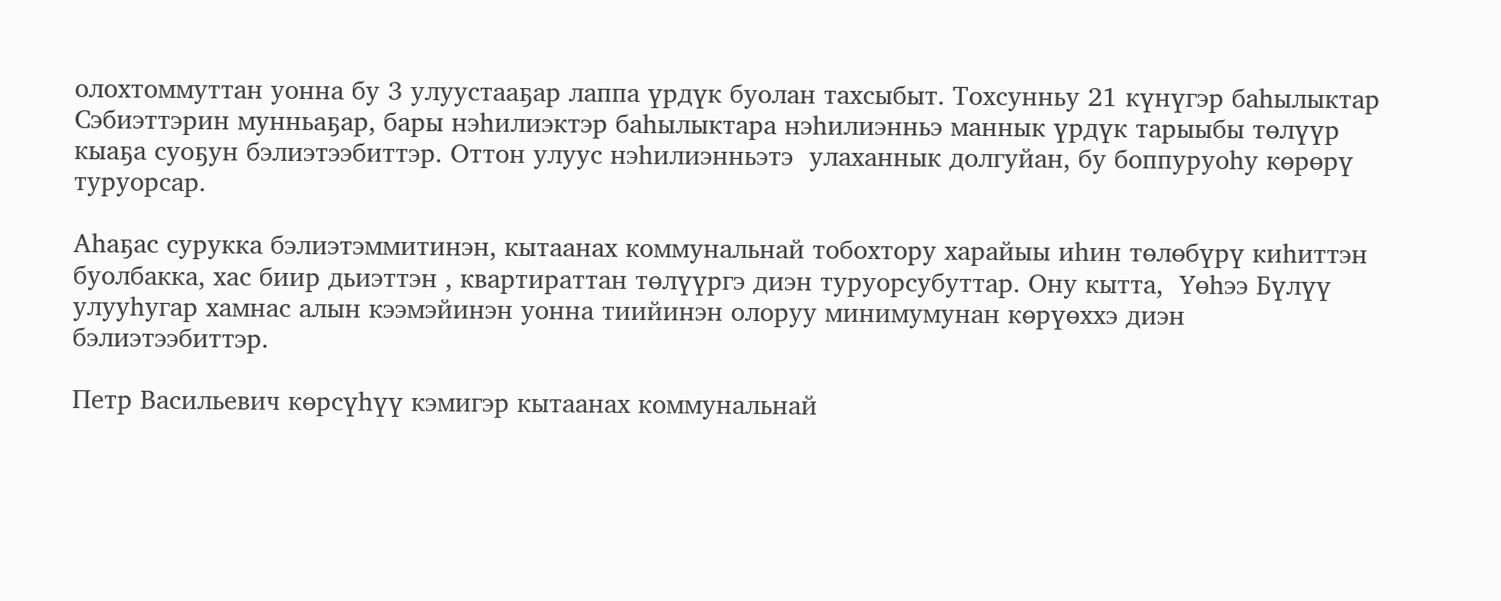олохтоммуттан уонна бу 3 улуустааҕар лаппа үрдүк буолан тахсыбыт. Тохсунньу 21 күнүгэр баһылыктар Сэбиэттэрин мунньаҕар, бары нэһилиэктэр баһылыктара нэһилиэнньэ маннык үрдүк тарыыбы төлүүр кыаҕа суоҕун бэлиэтээбиттэр. Оттон улуус нэһилиэнньэтэ  улаханнык долгуйан, бу боппуруоһу көрөрү туруорсар.

Аһаҕас сурукка бэлиэтэммитинэн, кытаанах коммунальнай тобохтору харайыы иһин төлөбүрү киһиттэн буолбакка, хас биир дьиэттэн , квартираттан төлүүргэ диэн туруорсубуттар. Ону кытта,  Үөһээ Бүлүү улууһугар хамнас алын кээмэйинэн уонна тиийинэн олоруу минимумунан көрүөххэ диэн бэлиэтээбиттэр.

Петр Васильевич көрсүһүү кэмигэр кытаанах коммунальнай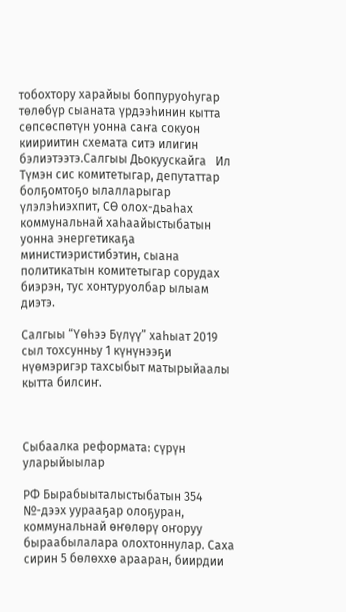тобохтору харайыы боппуруоһугар төлөбүр сыаната үрдээһинин кытта сөпсөспөтүн уонна саҥа сокуон киириитин схемата ситэ илигин бэлиэтээтэ.Салгыы Дьокуускайга   Ил Түмэн сис комитетыгар, депутаттар болҕомтоҕо ылалларыгар үлэлэһиэхпит, СӨ олох-дьаһах коммунальнай хаһаайыстыбатын уонна энергетикаҕа министиэристибэтин, сыана политикатын комитетыгар сорудах биэрэн, тус хонтуруолбар ылыам диэтэ.

Салгыы “Үөһээ Бүлүү” хаһыат 2019 сыл тохсунньу 1 күнүнээҕи нүөмэригэр тахсыбыт матырыйаалы кытта билсиҥ.



Сыбаалка реформата: сүрүн уларыйыылар

РФ Бырабыыталыстыбатын 354 №-дээх уурааҕар олоҕуран, коммунальнай өҥөлөрү оҥоруу быраабылалара олохтоннулар. Саха сирин 5 бөлөххө арааран, биирдии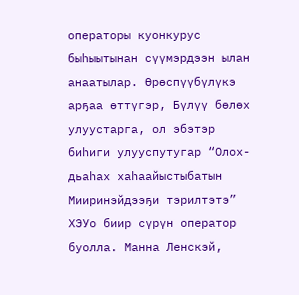операторы куонкурус быһыытынан сүүмэрдээн ылан анаатылар. Өрөспүүбүлүкэ арҕаа өттүгэр, Бүлүү бөлөх улуустарга, ол эбэтэр биһиги улууспутугар “Олох-дьаһах хаһаайыстыбатын Мииринэйдээҕи тэрилтэтэ” ХЭУо биир сүрүн оператор буолла. Манна Ленскэй,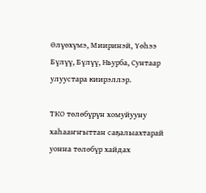Өлүөхүмэ, Мииринэй, Үөһээ Бүлүү, Бүлүү, Ньурба, Сунтаар улуустара киирэллэр.

ТКО төлөбүрүн хомуйууну хаһааҥҥыттан саҕалыахтарай уонна төлөбүр хайдах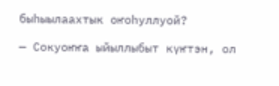быһыылаахтык оҥоһуллуой?

— Сокуоҥҥа ыйыллыбыт күҥтэн, ол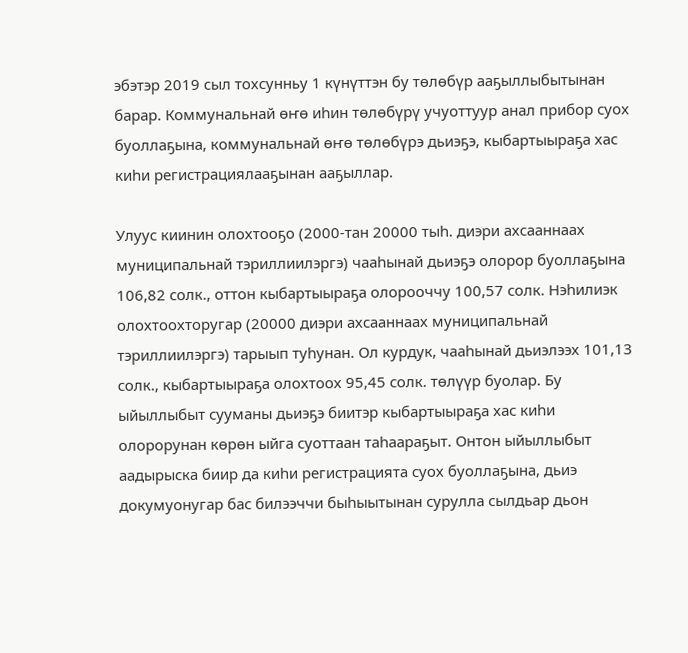эбэтэр 2019 сыл тохсунньу 1 күнүттэн бу төлөбүр ааҕыллыбытынан барар. Коммунальнай өҥө иһин төлөбүрү учуоттуур анал прибор суох буоллаҕына, коммунальнай өҥө төлөбүрэ дьиэҕэ, кыбартыыраҕа хас киһи регистрациялааҕынан ааҕыллар.

Улуус киинин олохтооҕо (2000-тан 20000 тыһ. диэри ахсааннаах муниципальнай тэриллиилэргэ) чааһынай дьиэҕэ олорор буоллаҕына 106,82 солк., оттон кыбартыыраҕа олорооччу 100,57 солк. Нэһилиэк олохтоохторугар (20000 диэри ахсааннаах муниципальнай тэриллиилэргэ) тарыып туһунан. Ол курдук, чааһынай дьиэлээх 101,13 солк., кыбартыыраҕа олохтоох 95,45 солк. төлүүр буолар. Бу ыйыллыбыт сууманы дьиэҕэ биитэр кыбартыыраҕа хас киһи олорорунан көрөн ыйга суоттаан таһаараҕыт. Онтон ыйыллыбыт аадырыска биир да киһи регистрацията суох буоллаҕына, дьиэ докумуонугар бас билээччи быһыытынан сурулла сылдьар дьон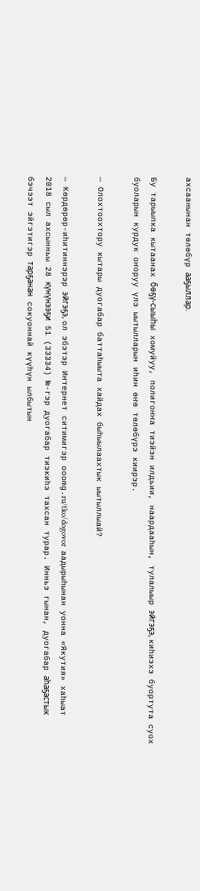ахсаанынан төлөбүр ааҕыллар.

Бу тарыыпка кытаанах бөҕү-сыыһы хомуйуу, полигоҥҥа тиэйэн илдьии, наардааһын, тулалыыр эйгэҕэ, киһиэхэ буортута суох буоларын курдук оҥоруу үлэ ыытылларын иһин өҥө төлөбүрэ киирэр.

— Олохтоохтору кытары дуогабар баттаһыыта хайдах быһыылаахтык ыытыллыай?

— Көрдөрөр-иһитиннэрэр эйгэҕэ, ол эбэтэр Иҥтернет ситимигэр оооmg.ru/tko/dogovor  аадырыһынан уонна «Якутия» хаһыат 2018 сыл ахсынньы 28 күнүнээҕи 51 (33334) №-гэр дуогабар тиэкиһэ тахсан турар. Инньэ гынан, дуогабар аһаҕастык бэчээт эйгэтигэр тарҕанан сокуоннай күүһүн ылбытын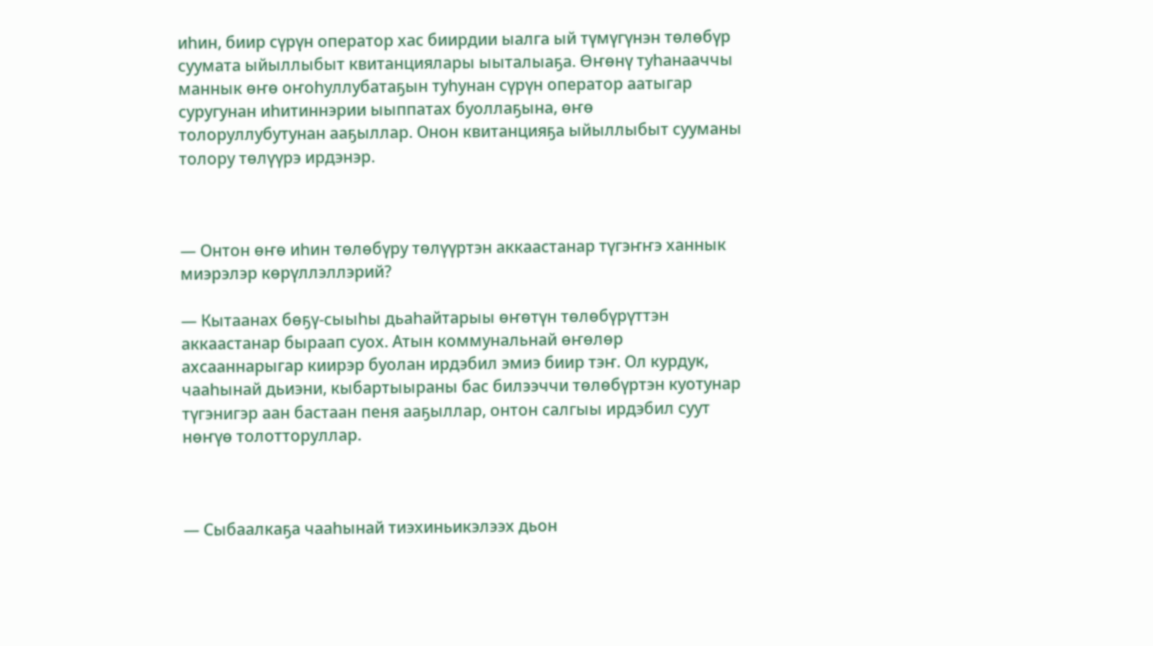иһин, биир сүрүн оператор хас биирдии ыалга ый түмүгүнэн төлөбүр суумата ыйыллыбыт квитанциялары ыыталыаҕа. Өҥөнү туһанааччы маннык өҥө оҥоһуллубатаҕын туһунан сүрүн оператор аатыгар суругунан иһитиннэрии ыыппатах буоллаҕына, өҥө толоруллубутунан ааҕыллар. Онон квитанцияҕа ыйыллыбыт сууманы толору төлүүрэ ирдэнэр.



— Онтон өҥө иһин төлөбүру төлүүртэн аккаастанар түгэҥҥэ ханнык миэрэлэр көрүллэллэрий?

— Кытаанах бөҕү-сыыһы дьаһайтарыы өҥөтүн төлөбүрүттэн аккаастанар быраап суох. Атын коммунальнай өҥөлөр ахсааннарыгар киирэр буолан ирдэбил эмиэ биир тэҥ. Ол курдук, чааһынай дьиэни, кыбартыыраны бас билээччи төлөбүртэн куотунар түгэнигэр аан бастаан пеня ааҕыллар, онтон салгыы ирдэбил суут нөҥүө толотторуллар.



— Сыбаалкаҕа чааһынай тиэхиньикэлээх дьон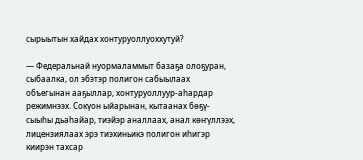сырыытын хайдах хонтуруоллуоххутуй?

— Федеральнай нуормаламмыт базаҕа олоҕуран, сыбаалка, ол эбэтэр полигон сабыылаах объегынан ааҕыллар, хонтуруоллуур-аһардар режимнээх. Сокүон ыйарынан, кытаанах бөҕү-сыыһы дьаһайар, тиэйэр аналлаах, анал көҥүллээх, лицензиялаах эрэ тиэхиньикэ полигон иһигэр киирэн тахсар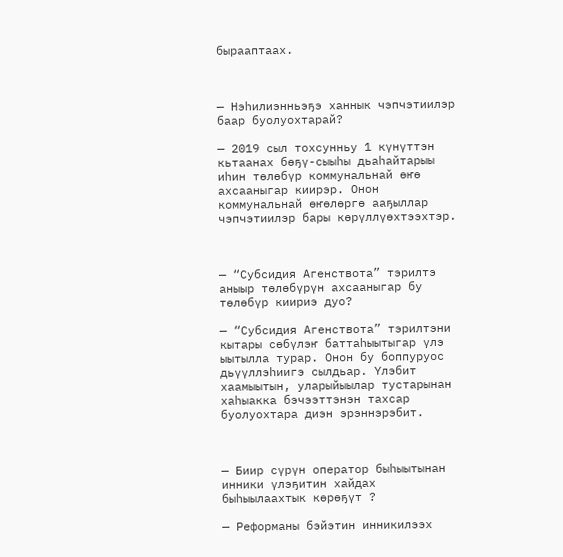бырааптаах.



— Нэһилиэнньэҕэ ханнык чэпчэтиилэр баар буолуохтарай?

— 2019 сыл тохсунньу 1 күнүттэн кьтаанах бөҕү-сыыһы дьаһайтарыы иһин төлөбүр коммунальнай өҥө ахсааныгар киирэр. Онон коммунальнай өҥөлөргө ааҕыллар чэпчэтиилэр бары көрүллүөхтээхтэр.



— “Субсидия Агенствота” тэрилтэ аныыр төлөбүрүн ахсааныгар бу төлөбүр киириэ дуо?

— “Субсидия Агенствота” тэрилтэни кытары сөбүлэҥ баттаһыытыгар үлэ ыытылла турар. Онон бу боппуруос дьүүллэһиигэ сылдьар. Үлэбит хаамыытын, уларыйыылар тустарынан хаһыакка бэчээттэнэн тахсар буолуохтара диэн эрэннэрэбит.



— Биир сүрүн оператор быһыытынан инники үлэҕитин хайдах быһыылаахтык көрөҕүт ?

— Реформаны бэйэтин инникилээх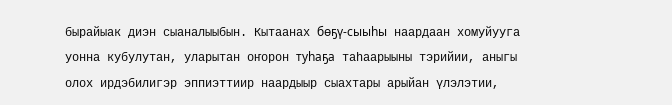бырайыак диэн сыаналыыбын. Кытаанах бөҕү-сыыһы наардаан хомуйууга уонна кубулутан, уларытан оҥорон туһаҕа таһаарыыны тэрийии, аныгы олох ирдэбилигэр эппиэттиир наардыыр сыахтары арыйан үлэлэтии,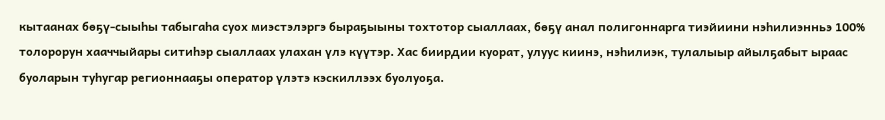кытаанах бөҕү-сыыһы табыгаһа суох миэстэлэргэ быраҕыыны тохтотор сыаллаах, бөҕү анал полигоннарга тиэйиини нэһилиэнньэ 100% толорорун хааччыйары ситиһэр сыаллаах улахан үлэ күүтэр. Хас биирдии куорат, улуус киинэ, нэһилиэк, тулалыыр айылҕабыт ыраас буоларын туһугар регионнааҕы оператор үлэтэ кэскиллээх буолуоҕа.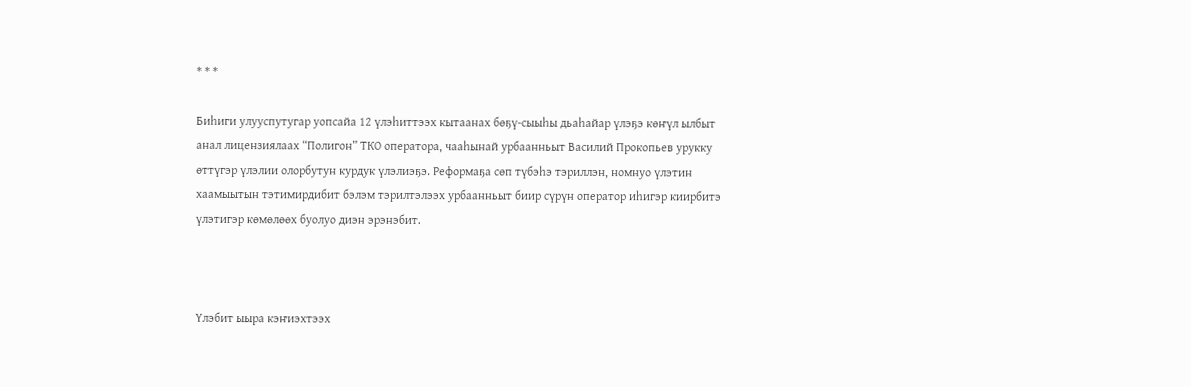* * *

Биһиги улууспутугар уопсайа 12 үлэһиттээх кытаанах бөҕү-сыыһы дьаһайар үлэҕэ көҥүл ылбыт анал лицензиялаах “Полигон” ТКО оператора, чааһынай урбаанньыт Василий Прокопьев урукку өттүгэр үлэлии олорбутун курдук үлэлиэҕэ. Реформаҕа сөп түбэһэ тэриллэн, номнуо үлэтин хаамыытын тэтимирдибит бэлэм тэрилтэлээх урбаанньыт биир сүрүн оператор иһигэр киирбитэ үлэтигэр көмөлөөх буолуо диэн эрэнэбит.



Үлэбит ыыра кэҥиэхтээх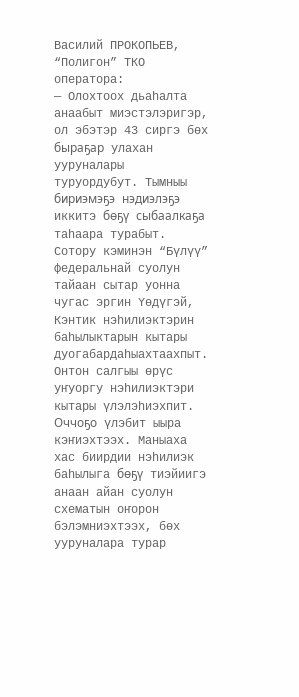Василий ПРОКОПЬЕВ, “Полигон” ТКО оператора:
— Олохтоох дьаһалта анаабыт миэстэлэригэр, ол эбэтэр 43 сиргэ бөх быраҕар улахан ууруналары туруордубут. Тымныы бириэмэҕэ нэдиэлэҕэ иккитэ бөҕү сыбаалкаҕа таһаара турабыт.
Сотору кэминэн “Бүлүү” федеральнай суолун тайаан сытар уонна чугас эргин Үөдүгэй, Кэнтик нэһилиэктэрин баһылыктарын кытары дуогабардаһыахтаахпыт. Онтон салгыы өрүс уҥуоргу нэһилиэктэри кытары үлэлэһиэхпит. Оччоҕо үлэбит ыыра кэҥиэхтээх. Маныаха хас биирдии нэһилиэк баһылыга бөҕү тиэйиигэ анаан айан суолун схематын оҥорон бэлэмниэхтээх, бөх ууруналара турар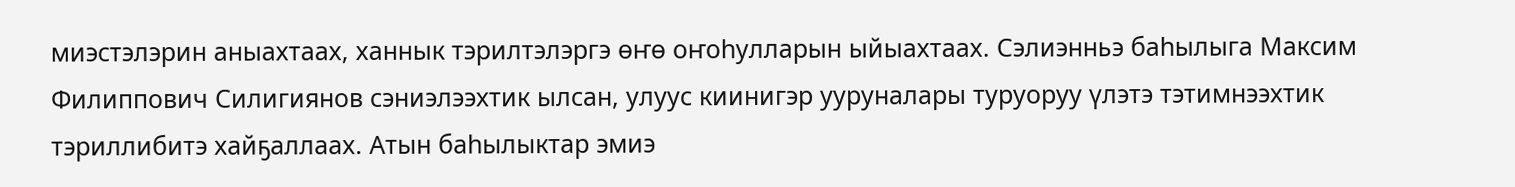миэстэлэрин аныахтаах, ханнык тэрилтэлэргэ өҥө оҥоһулларын ыйыахтаах. Сэлиэнньэ баһылыга Максим Филиппович Силигиянов сэниэлээхтик ылсан, улуус киинигэр ууруналары туруоруу үлэтэ тэтимнээхтик тэриллибитэ хайҕаллаах. Атын баһылыктар эмиэ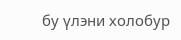бу үлэни холобур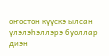оҥостон күүскэ ылсан үлэлэһэллэрэ буоллар диэн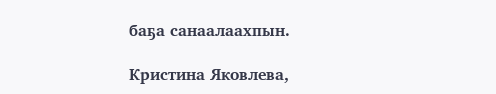баҕа санаалаахпын.

Кристина Яковлева,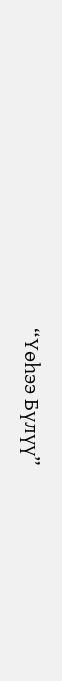“Үөһээ Бүлүү”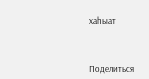хаһыат



Поделиться